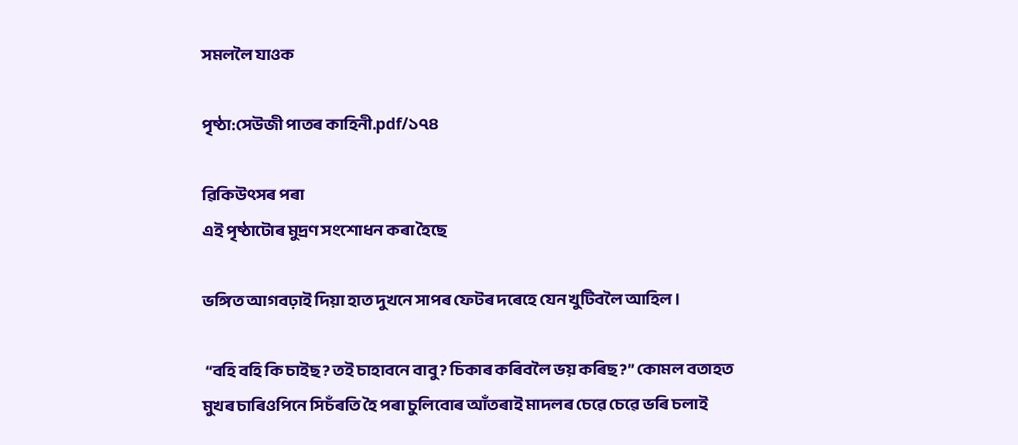সমললৈ যাওক

পৃষ্ঠা:সেউজী পাতৰ কাহিনী.pdf/১৭৪

ৱিকিউৎসৰ পৰা
এই পৃষ্ঠাটোৰ মুদ্ৰণ সংশোধন কৰা হৈছে

ভঙ্গিত আগবঢ়াই দিয়া হাত দুখনে সাপৰ ফেটৰ দৰেহে যেন খুটিবলৈ আহিল ।

 “বহি বহি কি চাইছ ? তই চাহাবনে বাবু ? চিকাৰ কৰিবলৈ ভয় কৰিছ ?” কোমল বতাহত মুখৰ চাৰিওপিনে সিচঁৰতি হৈ পৰা চুলিবোৰ আঁতৰাই মাদলৰ চেৱে চেৱে ভৰি চলাই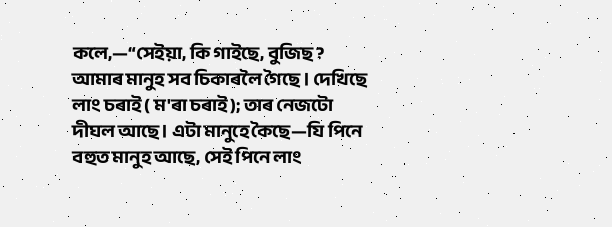কলে,—“সেইয়া, কি গাইছে, বুজিছ ? আমাৰ মানুহ সব চিকাৰলৈ গৈছে । দেখিছে লাং চৰাই ( ম'ৰা চৰাই ); তাৰ নেজটো দীঘল আছে। এটা মানুহে কৈছে—যি পিনে বহুত মানুহ আছে, সেই পিনে লাং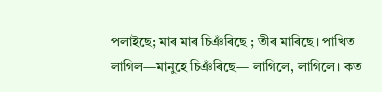পলাইছে; মাৰ মাৰ চিঞঁৰিছে ; তীৰ মাৰিছে। পাখিত লাগিল—মানুহে চিঞঁৰিছে— লাগিলে, লাগিলে। কত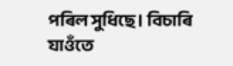পৰিল সুধিছে। বিচাৰি যাওঁতে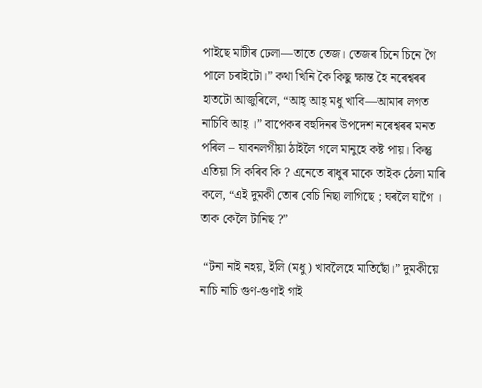পাইছে মাটীৰ ঢেলা—তাতে তেজ। তেজৰ চিনে চিনে গৈ পালে চৰাইটো।” কথা খিনি কৈ কিছু ক্ষান্ত হৈ নৰেশ্বৰৰ হাতটো আজুৰিলে, “আহ্ আহ্ মধু খাবি—আমাৰ লগত নাচিবি আহ্ ।” বাপেকৰ বহুদিনৰ উপদেশ নৰেশ্বৰৰ মনত পৰিল – যাবনলগীয়া ঠাইলৈ গলে মানুহে কষ্ট পায়। কিন্তু এতিয়া সি কৰিব কি ? এনেতে ৰাধুৰ মাকে তাইক ঠেলা মাৰি কলে, “এই দুমকী তোৰ বেচি নিছা লাগিছে ; ঘৰলৈ যাগৈ । তাক কেলৈ টানিছ ?”

 “টনা নাই নহয়, ইলি (মধু) খাবলৈহে মাতিছোঁ।” দুমকীয়ে নাচি নাচি গুণ-গুণাই গাই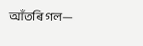আঁতৰি গল—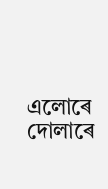এলোৰে দোলাৰে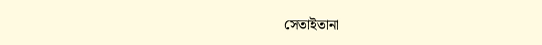সেতাইতানা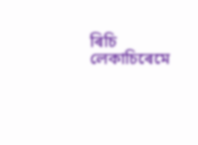ৰিচি লেকাচিৰেমে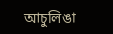আচুলিঙা